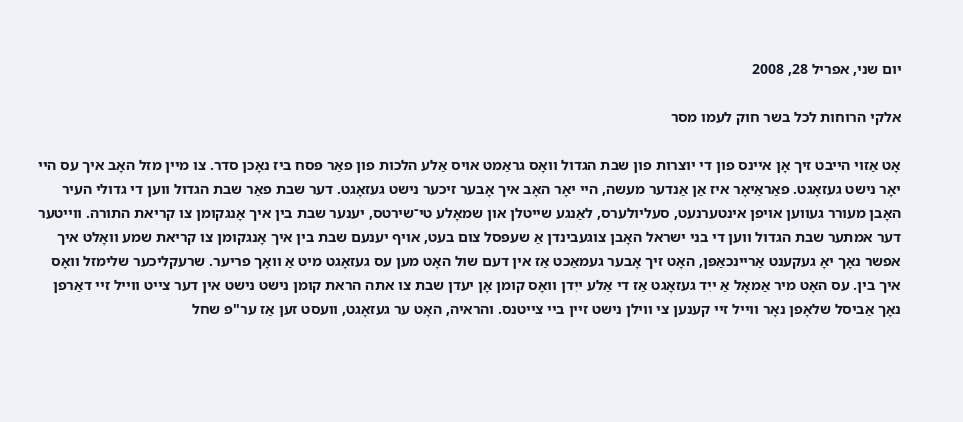יום שני, אפריל 28, 2008

אלקי הרוחות לכל בשר חוק לעמו מסר

אָט אַזוי הייבט זיך אָן איינס פון די יוצרות פון שבת הגדול וואָס גראַמט אויס אַלע הלכות פון פאַר פּסח ביז נאָכן סדר. צו מיין מזל האָב איך עס היי יאָר נישט געזאָגט. פאַראַיאָר איז אַן אַנדער מעשה, היי יאָר האָב איך אָבער זיכער נישט געזאָגט. דער שבת פאַר שבת הגדול ווען די גדולי העיר האָבן מעורר געווען אויפן אינטערנעט, סעליולערס, לאַנגע שייטלן און שמאָלע טי־שירטס, יענער שבת בין איך אָנגקומן צו קריאת התורה. ווייטער דער אמתער שבת הגדול ווען די בני ישראל האָבן צוגעבינדן אַ שעפּסל צום בעט, אויף יענעם שבת בין איך אָנגקומן צו קריאת שמע וואָלט איך אפשר נאָך יאָ געקענט אַריינכאַפּן, האָט זיך אָבער געמאַכט אַז אין דעם שול האָט מען עס געזאָגט מיט אַ וואָך פריער. שרעקליכער שלימזל וואָס איך בין. עס האָט מיר אַמאָל אַ ייִד געזאָגט אַז די אַלע ייִדן וואָס קומן אָן יעדן שבת צו אתה הראת קומן נישט נישט אין דער צייט ווייל זיי דאַרפן נאָך אַביסל שלאָפן נאָר ווייל זיי קענען צי ווילן נישט זיין ביי צייטנס. והראיה, האָט ער געזאָגט, וועסט זען אַז ער"פּ שחל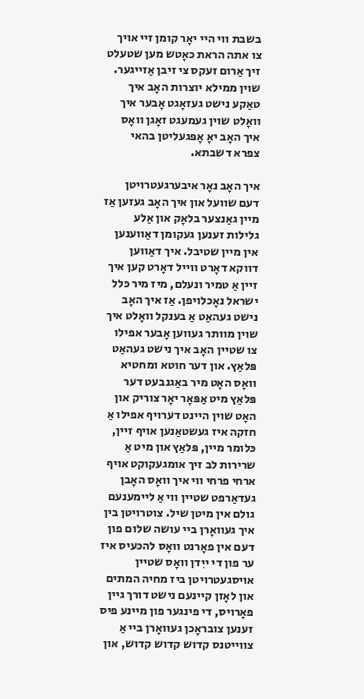בשבת ווי היי יאָר קומן זיי אויך צו אתה הראת כאָטש מען שטעלט זיך אַרום זעקס צי זיבן אַזייגער. שוין ממילא יוצרות האָב איך טאַקע נישט געזאָגט אָבער איך וואָלט שוין געמעגט זאָגן וואָס איך האָב יאָ אָפּגעליטן בהאי צפרא דשבתא.

איך האָב נאָר איבערגעטרויטן דעם שוועל און איך האָב געזען אַז מיין גאַנצער בלאָק און אַלע גלילות זענען געקומן דאַווענען אין מיין שטיבל. איך דאַווען דווקא דאָרט ווייל דאָרט קען איך זיין אַ טמיר ונעלם, מיז מיר כּלל ישראל נאָכלויפן. אַז איך האָב נישט געהאַט אַ בענקל וואָלט איך שוין מוותר געווען אָבער אפילו צו שטיין האָב איך נישט געהאַט פּלאַץ. און דער חוטא ומחטיא וואָס האָט מיר באַגנבעט דער פּלאַץ מיט אַפּאָר יאָר צוריק און האָט שוין היינט דערויף אפילו אַ חזקה איז געשטאַנען אויף זיין, כּלומר מיין, פּלאַץ און מיט אַ שרירות לב זיך אומגעקוקט אויף ארחי פרחי ווי איך וואָס האָבן געדאַרפט שטיין ווי אַ ליימענעם גולם אין מיטן שיל. צוטרויטן בין איך געוואָרן ביי עושה שלום פון דעם אין פאָרנט וואָס להכעיס איז ער פון די ייִדן וואָס שטיין אויסגעטרויטן ביז מחיה המתים און לאָזן קיינעם נישט דורך גיין פאָרויס, די פינגער פון מיינע פיס זענען צובראָכן געוואָרן ביי אַ צווייטנס קדוש קדוש קדוש, און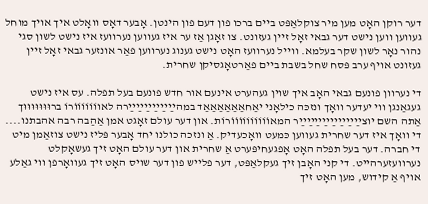דער רוקן האָט מען מיר צוקלאַפּט ביים ברכו פון דעם פון הינטן. אָבער דאָס וואָלט איך אויך מוחל געווען ווען נישט דער גבאי זאָל זיין געזונט. צו זאָגן אַז ער איז געווען נערוועז איז נישט לשון סגי נהור נאָר לשון שקר בעלמא. ווייל נערוועז האָט נישט גענוג נערווען פאַר אונזער גבאי זאָל זיין געזונט אויף ערב פּסח שחל בשבת ביים פאַרטאָגסיקן שחרית.

די נערוון פונעם גבאי האָב איך שוין געהערט אינעם אור חדש פונעם בעל תפלה. עס איז נישט געגאַנגן ווי יעדער וואָך ונזכּה כילאָני יאַחאַאַאַאַאַאַד במהײַײַײַײַײַײַרה לאווֹוֹוֹוֹוֹוֹרוֹ ברוּוּוּוּוּוּוּך אַתה השם יוצײַײַײַײַײַײַײַײַר המאוֹוֹוֹוֹוֹוֹוֹוֹוֹוֹרוֹת. און דער עולם זאָגט אמן אַהַבה רבה אהבתנו.... די וואָך איז דער שחרית געווען כּמעט וואָכעדיק. אַ ונזכה כולנו יחד אָבער פּליז נישט צוזאַמן מיט די חברה. דער בעל תפלה האָט אָפגעחיפּערט אַ שחרית און דער עולם האָט זיך געשאָקלט נערוועזערהייט. די קני האָבן זיך געקלאַפּט, דער פלייש פון דער שויס האָט זיך געוואָרפן ווי גאַלע אויף אַ קידוש, מען האָט זיך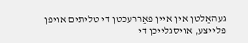געהאַלטן אין איין פאַררעכטן די טליתים אויפן פּלייצע, אויסגלייכן די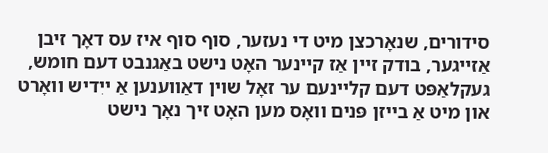סידורים, שנאָרכצן מיט די נעזער, סוף סוף איז עס דאָך זיבן אַזייגער, בודק זיין אַז קיינער האָט נישט באַגנבט דעם חומש, געקלאַפּט דעם קליינעם ער זאָל שוין דאַווענען אַ ייִדיש וואָרט און מיט אַ בייזן פּנים וואָס מען האָט זיך נאָך נישט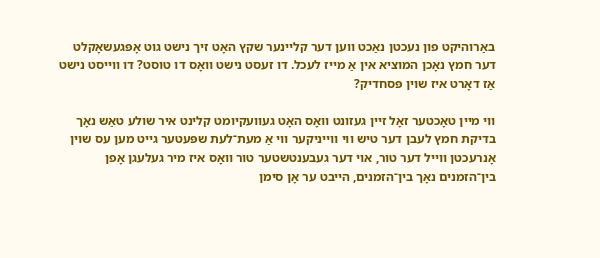באַרוהיקט פון נעכטן נאַכט ווען דער קליינער שקץ האָט זיך נישט גוט אָפּגעשאָקלט דער חמץ נאָכן המוציא אין אַ מייז לעכל. דו זעסט נישט וואָס דו טוסט? דו ווייסט נישט אַז דאָרט איז שוין פּסחדיק?

ווי מיין טאָכטער זאָל זיין געזונט וואָס האָט געוועקיומט קלינט איר שולע טאַש נאָך בדיקת חמץ לעבן דער טיש ווי ווייניקער ווי אַ מעת־לעת שפּעטער גייט מען עס שוין אָנרעכטן ווייל דער טור, אוי דער געבענטשטער טור וואָס איז מיר געלעגן אָפן בין־הזמנים נאָך בין־הזמנים, הייבט ער אָן סימן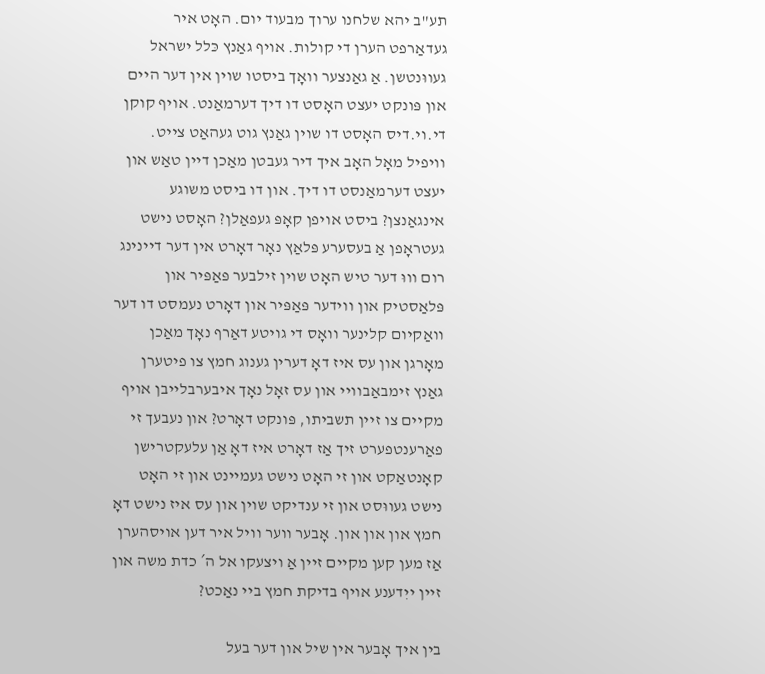תע"ב יהא שלחנו ערוך מבעוד יום. האָט איר געדאַרפט הערן די קולות. אויף גאַנץ כּלל ישראל געווּנטשן. אַ גאַנצער וואָך ביסטו שוין אין דער היים און פּונקט יעצט האָסט דו דיך דערמאַנט. אויף קוקן די.וי.דיס האָסט דו שוין גאַנץ גוט געהאַט צייט. וויפיל מאָל האָב איך דיר געבטן מאַכן דיין טאַש און יעצט דערמאַנסט דו דיך. און דו ביסט משוגע אינגאַנצן? ביסט אויפן קאָפּ געפאַלן? האָסט נישט געטראָפן אַ בעסערע פּלאַץ נאָר דאָרט אין דער דיינינג רום וווּ דער טיש האָט שוין זילבער פּאַפּיר און פּלאַסטיק און ווידער פּאַפּיר און דאָרט נעמסט דו דער וואַקיום קלינער וואָס די גויטע דאַרף נאָך מאַכן מאָרגן און עס איז דאָ דערין גענוג חמץ צו פיטערן גאַנץ זימבאַבוויי און עס זאָל נאָך איבערבלייבן אויף מקיים צו זיין תשביתו, פּונקט דאָרט? און נעבעך זי פאַרענטפערט זיך אַז דאָרט איז דאָ אַן עלעקטרישן קאָנטאַקט און זי האָט נישט געמיינט און זי האָט נישט געווּסט און זי ענדיקט שוין און עס איז נישט דאָ חמץ און און און. אָבער ווער וויל איר דען אויסהערן אַז מען קען מקיים זיין אַ ויצעקו אל ה´ כדת משה און זיין ייִדענע אויף בדיקת חמץ ביי נאַכט?

בין איך אָבער אין שיל און דער בעל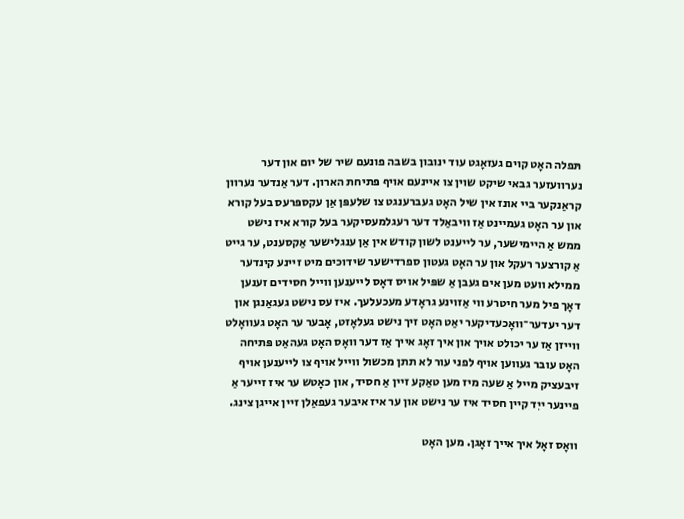תּפלה האָט קוים געזאָגט עוד ינובון בשבה פונעם שיר של יום און דער נערוועזער גבאי שיקט שוין צו איינעם אויף פּתיחת הארון. דער אַנדער נערוון קראַנקער ביי אונז אין שיל האָט געברענגט צו שלעפּן אַן עקספּרעס בעל קורא און ער האָט געמיינט אַז וויבאַלד דער רעגלמעסיקער בעל קורא איז נישט ממש אַ היימישער, ער לייענט לשון קודש אין אַן ענגלישער אַקסענט, ער גייט אַ קורצער רעקל און ער האָט געטון ספרדישער שידוכים מיט זיינע קינדער ממילא וועט מען אים געבן אַ שפּיל אויס דאָס לייענען ווייל חסידים זענען דאָך פיל מער חיטרע ווי אַזוינע גראָדע מעכעלעך. איז עס נישט געגאַנגן און דער יעדער־וואָכעדיקער יאַט האָט זיך נישט געלאָזט, אָבער ער האָט געוואָלט ווייזן אַז ער יכולט אויך און איך זאָג אייך אַז דער וואָס האָט געהאַט פּתיחה האָט עובר געווען אויף לפני עור לא תתן מכשול ווייל אויף צו לייענען אויף זיבעציק מייל אַ שעה מיז מען טאַקע זיין אַ חסיד, און כאָטש ער איז זייער אַ פיינער ייִד קיין חסיד איז ער נישט און ער איז איבער געפאַלן זיין אייגן צינג.

וואָס זאָל איך אייך זאָגן. מען האָט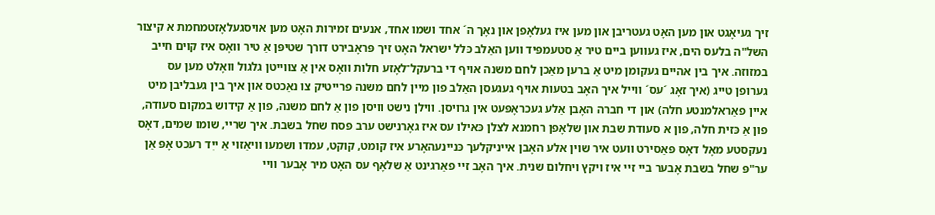זיך געיאָגט און מען האָט געטריבן און מען איז געלאָפן און נאָך ה´ אחד ושמו אחד, אנעים זמירות האָט מען אויסגעלאָזטמחמת א קיצור השל"ה בלעס הים, איז געווען ביים טיר אַ סטעמפּיד ווען האַלב כּלל ישראל האָט זיך פּראָבירט דורך שטיפּן אַ טיר וואָס איז קוים חייב במזוזה. איך בין אהיים געקומן מיט אַ ברען מאַכן לחם משנה אויף די ברעקל־לאָזע חלות וואָס אין אַ צווייטן גלגול וואָלט מען עס גערופן טייג (איך זאָג ´עס´ ווייל איך האָב בטעות אויף געגעסן האַלב פון מיין לחם משנה פרייטיק צו נאַכטס און איך בין געבליבן מיט איין פאַראלמנטע חלה) און די חברה האָבן אַלע געכראָפּעט אין גרויסן. ווילן נישט וויסן פון אַ לחם משנה, פון אַ קידוש במקום סעודה, פון אַ כּזית חלה, פון א סעודת שבת און שלאָפן רחמנא לצלן כּאילו עס איז גאָרנישט ערב פּסח שחל בשבת. איך שריי, שומו שמים, דאָס נעקסטע מאָל דאָס פּאַסירט וועט איר שוין אלע האָבן אייניקלעך כּניינעהאָרע איז קומט, קוקט, עמדו ושמעו וויאַזוי אַ ייִד רעכט אָפּ אַן ער"פּ שחל בשבת אָבער ביי זיי איז ויקץ ויחלום שנית. איך האָב זיי פאַרגינט אַ שלאָף עס האָט מיר אָבער וויי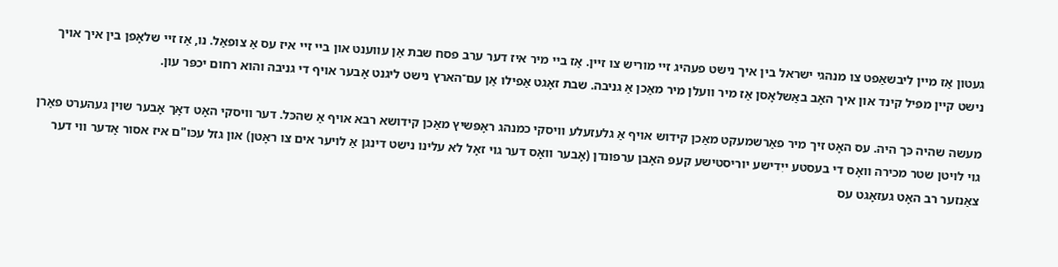געטון אַז מיין ליבשאַפט צו מנהגי ישראל בין איך נישט פעהיג זיי מוריש צו זיין. אַז ביי מיר איז דער ערב פסח שבת אַן עווענט און ביי זיי איז עס אַ צופאַל. נו, אַז זיי שלאָפן בין איך אויך נישט קיין מפּיל קינד און איך האָב באַשלאָסן אַז מיר וועלן מיר מאַכן אַ גניבה. שבת זאָגט אַפילו אַן עם־הארץ נישט ליגנט אָבער אויף די גניבה והוא רחום יכפּר עון.

מעשה שהיה כּך היה. עס האָט זיך מיר פאַרשמעקט מאַכן קידוש אויף אַ גלעזעלע וויסקי כמנהג ראָפּשיץ מאַכן קידושא רבא אויף אַ שהכּל. דער וויסקי האָט דאָך אָבער שוין געהערט פאַרן גוי לויטן שטר מכירה וואָס די בעסטע ייִדישע יוריסטישע קעפּ האָבן ערפונדן (אָבער וואָס דער גוי זאָל לא עלינו נישט דינגן אַ לויער אים צו ראָטן) און גזל עכּו"ם איז אסור אָדער ווי דער צאַנזער רב האָט געזאָגט עס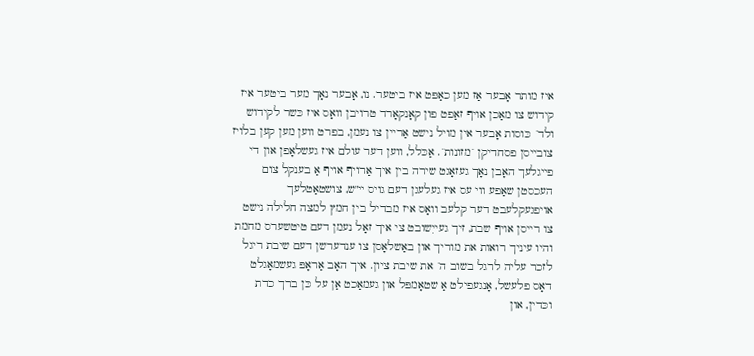איז מותר אָבער אַז מען כאַפּט איז ביטער. נו, אָבער נאָך מער ביטער איז קידוש צו מאַכן אויף זאַפט פון קאָנקאָרד טרויבן וואָס איז כּשר לקידוש ולד´ כּוסות אָבער אין מויל נישט אַריין צו נעמן, בפרט ווען מען קען בלויז צובייסן פסחדיקן ´מזונות´. אַכּלל, ווען דער עולם איז געשלאָפן און די פייגלעך האָבן נאָך געזאָגט שירה בין איך אַרויף אויף אַ בענקל צום העכסטן שאַפע ווי עס איז געלעגן דעם גויס יי"ש, צושטאַטלעך אויפגעקלעבט דער קלעב וואָס איז מבדיל בין חמץ למצה חלילה נישט צו רייסן אויף שבת, זיך געייִשובט צי איך זאָל נעמן דעם טיטשערס מחמת והיו עיניך רואות את מוריך און באַשלאָסן צו ענדערשן דעם שיבת ריגל לזכר עליה לרגל בשוב ה´ את שיבת ציון. איך האָב אַראָפּ געשמאָגלט דאָס פלעשל, אָנגעפילט אַ שטאָמפּל און געמאַכט אַן על כּן ברך כדת וכּדין, און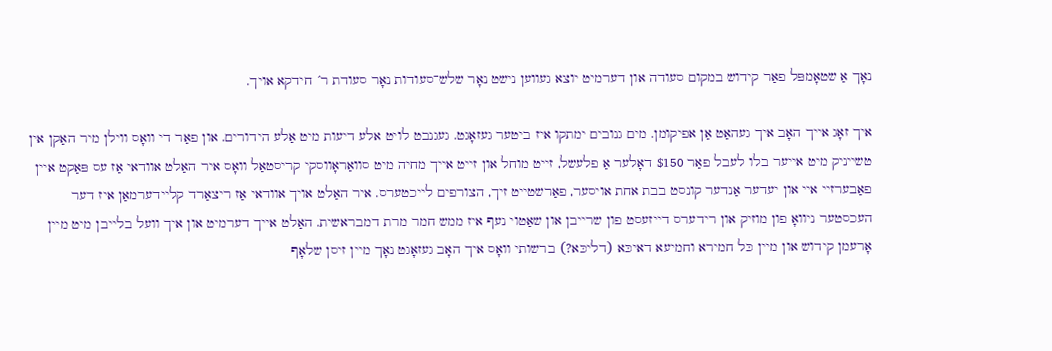נאָך אַ שטאָמפּל פאַר קידוש במקום סעודה און דערמיט יוצא געווען נישט נאָר שלש־סעודות נאָר סעודת ר´ חידקא אויך.

איך זאָג אייך האָב איך געהאַט אַן אפיקומן. מים גנובים ימתקו איז ביטער געזאָגט. געגנבט לויט אלע דיעות מיט אַלע הידורים. און פאַר די וואָס ווילן מיר האַקן אין טשייניק מיט אייער בלו לעבל פאַר $150 דאָלער אַ פלעשל, זייט מוחל און זייט אייך מחיה מיט סוואַראָווסקי קריסטאַל וואָס איר האַלט אוודאי אַז עס פּאַקט איין פאַבערזיי איי און יעדער אַנדער קונסט בבת אחת אויסער, פאַרשטייט זיך, הצורפים לייכטערס. איר האַלט אויך אוודאי אַז ריצאַרד קליידערמאַן איז דער העכסטער ניוואָ פון מוזיק און רידערס דייזעסט פון שרייבן און שאַטוי נעף איז ממש חמר מרת דמבראשית. האַלט אייך דערמיט און איך וועל בלייבן מיט מיין אָרעמן קידוש און מיין כּל חמירא וחמיעא דאיכּא (דליכּא?) ברשותי וואָס איך האָב געזאָגט נאָך מיין זיסן שלאָף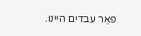פאַר עבדים היינו.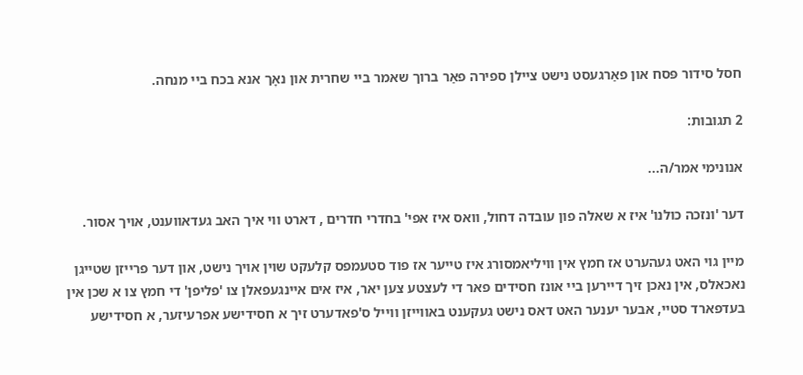חסל סידור פּסח און פאַרגעסט נישט ציילן ספירה פאַר ברוך שאמר ביי שחרית און נאָך אנא בכח ביי מנחה.

2 תגובות:

אנונימי אמר/ה...

דער 'ונזכה כולנו' איז א שאלה פון עובדה דחול, וואס איז אפי' בחדרי חדרים , דארט ווי איך האב געדאווענט, אויך אסור.

מיין גוי האט געהערט אז חמץ אין וויליאמסורג איז טייער אז פוד סטעמפס קלעקט שוין אויך נישט, און דער פרייזן שטייגן נאכאלס, אין נאכן זיך דיירען ביי אונז חסידים פאר די לעצטע צען יאר, איז אים איינגעפאלן צו 'פליפן' די חמץ צו א שכן אין בעדפארד סטיי, אבער יענער האט דאס נישט געקענט באווייזן ווייל ס'פאדערט זיך א חסידישע אפרעיזער, א חסידישע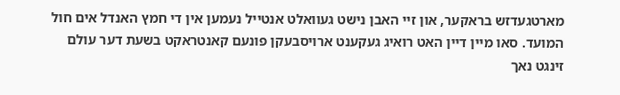מארטגעדזש בראקער, און זיי האבן נישט געוואלט אנטייל נעמען אין די חמץ האנדל אים חול המועד. סאו מיין דיין האט רואיג געקענט ארויסבעקן פונעם קאנטראקט בשעת דער עולם זינגט נאך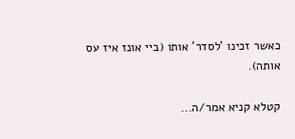כאשר זכינו 'לסדר' אותו (ביי אונז איז עס אותה).

קטלא קניא אמר/ה...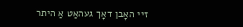זיי האָבן דאָך געהאַט אַ היתר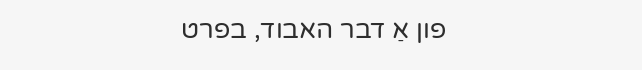פון אַ דבר האבוד, בפרט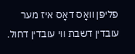פליפּן וואָס דאָס איז מער עובדין דשבת ווי עובדין דחול.